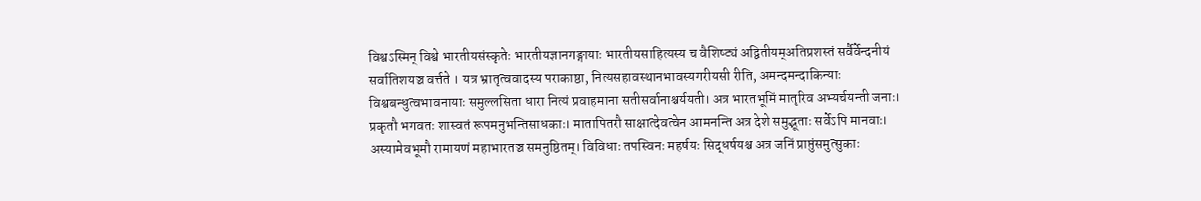विश्वऽस्मिन् विश्वे भारतीयसंस्कृतेः भारतीयज्ञानगङ्गायाः भारतीयसाहित्यस्य च वैशिष्ट्यं अद्वितीयम्अतिप्रशस्तं सर्वैर्वेन्दनीयं सर्वातिशयञ्च वर्त्तते । यत्र भ्रातृत्ववादस्य पराकाष्ठा, नित्यसहावस्थानभावस्यगरीयसी रीति, अमन्दमन्दाकिन्याः विश्वबन्धुत्वभावनायाः समुल्लसिता धारा नित्यं प्रवाहमाना सतीसर्वानाश्चर्ययती। अत्र भारतभूमिं मातृरिव अभ्यर्चयन्ती जनाः। प्रकृतौ भगवतः शास्वतं रूपमनुभन्तिसाधकाः। मातापितरौ साक्षात्देवत्वेन आमनन्ति अत्र देशे समुद्भूताः सर्वेऽपि मानवाः। अस्यामेवभूमौ रामायणं महाभारतञ्च समनुष्ठितम्। विविधाः तपस्विनः महर्षयः सिद्धर्षयश्च अत्र जनिं प्राप्तुंसमुत्सुकाः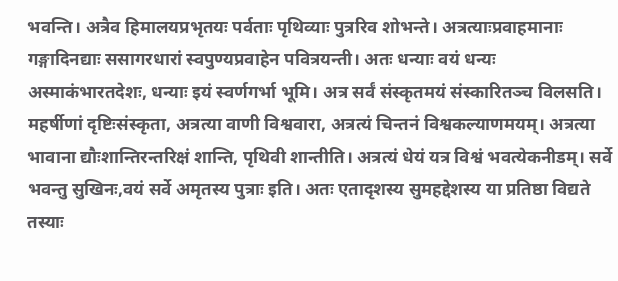भवन्ति। अत्रैव हिमालयप्रभृतयः पर्वताः पृथिव्याः पुत्ररिव शोभन्ते। अत्रत्याःप्रवाहमानाः गङ्गादिनद्याः ससागरधारां स्वपुण्यप्रवाहेन पवित्रयन्ती। अतः धन्याः वयं धन्यः अस्माकंभारतदेशः, धन्याः इयं स्वर्णगर्भा भूमि। अत्र सर्वं संस्कृतमयं संस्कारितञ्च विलसति। महर्षीणां दृष्टिःसंस्कृता, अत्रत्या वाणी विश्ववारा, अत्रत्यं चिन्तनं विश्वकल्याणमयम्। अत्रत्या भावाना द्यौःशान्तिरन्तरिक्षं शान्ति, पृथिवी शान्तीति। अत्रत्यं धेयं यत्र विश्वं भवत्येकनीडम्। सर्वे भवन्तु सुखिनः,वयं सर्वे अमृतस्य पुत्राः इति। अतः एतादृशस्य सुमहद्देशस्य या प्रतिष्ठा विद्यते तस्याः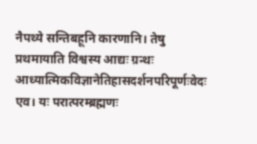नैपथ्ये सन्तिबहूनि कारणानि। तेषु प्रथमायाति विश्वस्य आद्यः ग्रन्थः आध्यात्मिकविज्ञानेतिहासदर्शनपरिपूर्णःवेदः एव। यः परात्परम्ब्रह्मणः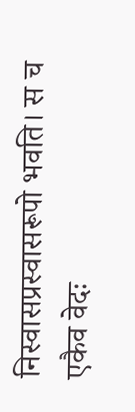निस्वासप्रस्वासरूपो भवति। स च एकैव वेदः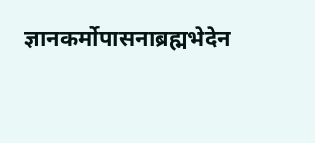ज्ञानकर्मोपासनाब्रह्मभेदेन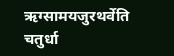ऋग्सामयजुरथर्वेति चतुर्धा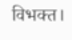विभक्त।